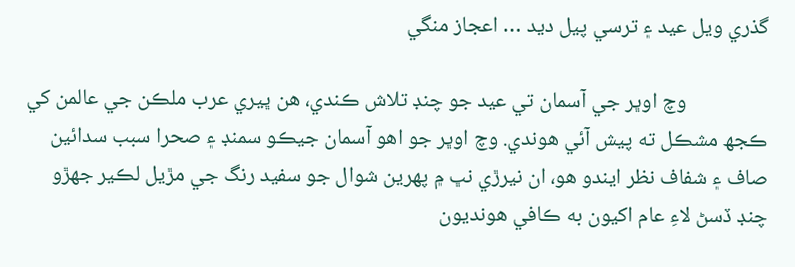گذري ويل عيد ۽ ترسي پيل ديد … اعجاز منگي

                 وچ اوڀر جي آسمان تي عيد جو چنڊ تلاش ڪندي، ھن ڀيري عرب ملڪن جي عالمن کي ڪجھ مشڪل ته پيش آئي ھوندي. وچ اوڀر جو اھو آسمان جيڪو سمنڊ ۽ صحرا سبب سدائين صاف ۽ شفاف نظر ايندو ھو، ان نيرڙي نڀ ۾ پھرين شوال جو سفيد رنگ جي مڙيل لڪير جھڙو چنڊ ڏسڻ لاءِ عام اکيون به ڪافي ھونديون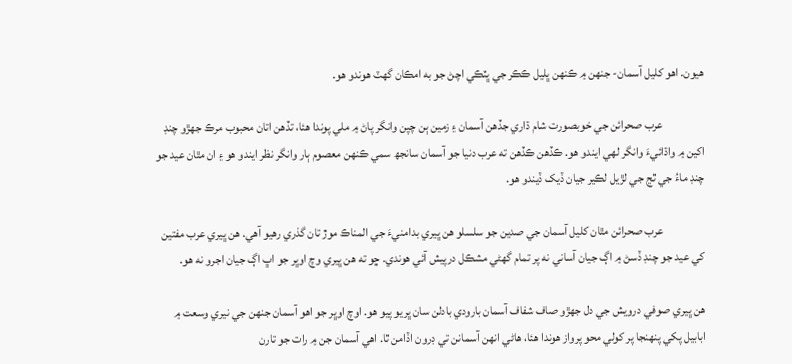ھيون. اھو کليل آسمان- جنھن ۾ ڪنھن ڀليل ڪڪر جي ڀٽڪي اچڻ جو به امڪان گھٽ ھوندو ھو.

                 عرب صحرائن جي خوبصورت شام ڌاري جڏھن آسمان ۽ زمين ٻن چپن وانگر پاڻ ۾ ملي پوندا ھئا، تڏھن اتان محبوب مرڪ جھڙو چنڊ اکين ۾ واڌائيءَ وانگر لھي ايندو ھو. ڪڏھن ڪڏھن ته عرب دنيا جو آسمان سانجھ سمي ڪنھن معصوم ٻار وانگر نظر ايندو ھو ۽ ان مٿان عيد جو چنڊ ماءُ جي ٿڃ جي لڙيل لڪير جيان ڏيک ڏيندو ھو.

                 عرب صحرائن مٿان کليل آسمان جي صدين جو سلسلو ھن ڀيري بدامنيءَ جي المناڪ موڙ تان گذري رھيو آھي. ھن ڀيري عرب مفتين کي عيد جو چنڊ ڏسڻ ۾ اڳ جيان آساني نه پر تمام گھڻي مشڪل درپيش آئي ھوندي. ڇو ته ھن ڀيري وچ اوڀر جو اڀ اڳ جيان اجرو نه ھو.

ھن ڀيري صوفي درويش جي دل جھڙو صاف شفاف آسمان بارودي بادلن سان ڀريو پيو ھو. اوچ اوڀر جو اھو آسمان جنھن جي نيري وسعت ۾ ابابيل پکي پنھنجا پر کولي محو پرواز ھوندا ھئا، ھاڻي انھن آسمانن تي ڊرون اڏامن ٿا. اھي آسمان جن ۾ رات جو تارن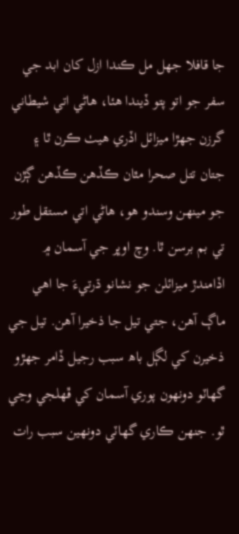جا قافلا جھل مل ڪندا ازل کان ابد جي سفر جو اتو پتو ڏيندا ھئا، ھاڻي اتي شيطاني گرزن جھڙا ميزائل اڏري ھيٺ ڪرن ٿا ۽ جتان تتل صحرا مٿان ڪڏھن ڪڏھن ڳڙن جو مينھن وسندو ھو، ھاڻي اتي مستقل طور تي بم برسن ٿا. وچ اوڀر جي آسمان ۾ اڏامندڙ ميزائلن جو نشانو ڌرتيءَ جا اھي ماڳ آھن، جتي تيل جا ذخيرا آھن. تيل جي ذخيرن کي لڳل باھ سبب رجيل ڏامر جھڙو گھاٽو دونھون پوري آسمان کي ڦھلجي وڃي ٿو. جنھن ڪاري گھاٽي دونھين سبب رات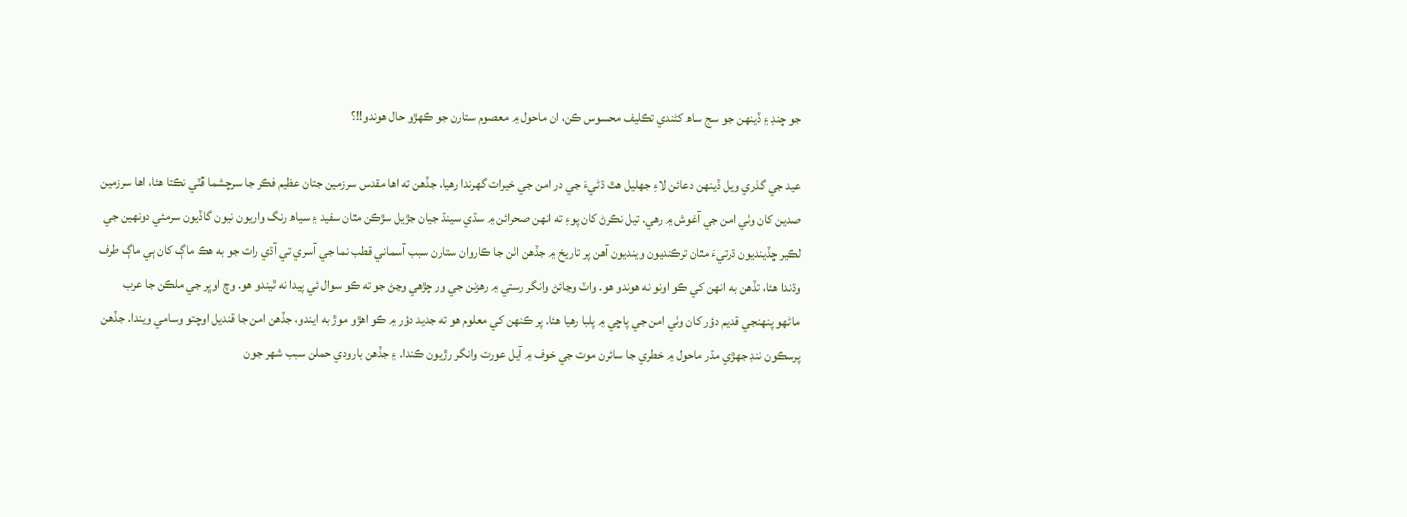جو چنڊ ۽ ڏينھن جو سج ساھ کڻندي تڪليف محسوس ڪن، ان ماحول ۾ معصوم ستارن جو ڪھڙو حال ھوندو!!؟

عيد جي گذري ويل ڏينھن دعائن لاءِ جھليل ھٿ ڌڻيءَ جي در امن جي خيرات گھرندا رھيا. جڏھن ته اھا مقدس سرزمين جتان عظيم فڪر جا سرچشما ڦٽي نڪتا ھئا، اھا سرزمين صدين کان وٺي امن جي آغوش ۾ رھي. تيل نڪرڻ کان پوءِ ته انھن صحرائن ۾ سڌي سينڌ جيان جڙيل سڙڪن مٿان سفيد ۽ سياھ رنگ واريون نيون گاڏيون سرمئي دونھين جي لڪير ڇڏينديون ڌرتيءَ مٿان ترڪنديون وينديون آھن پر تاريخ ۾ جڏھن اٺن جا ڪاروان ستارن سبب آسماني قطب نما جي آسري تي آڌي رات جو به ھڪ ماڳ کان ٻي ماڳ طرف وڌندا ھئا، تڏھن به انھن کي ڪو اونو نه ھوندو ھو. واٽ وڃائڻ وانگر رستي ۾ رھزنن جي ور چڙھي وڃڻ جو ته ڪو سوال ئي پيدا نه ٿيندو ھو. وچ اوڀر جي ملڪن جا عرب ماڻھو پنھنجي قديم دؤر کان وٺي امن جي پاڇي ۾ پلبا رھيا ھئا. پر ڪنھن کي معلوم ھو ته جديد دؤر ۾ ڪو اھڙو موڙ به ايندو، جڏھن امن جا قنديل اوچتو وسامي ويندا. جڏھن پرسڪون ننڊ جھڙي مڌر ماحول ۾ خطري جا سائرن موت جي خوف ۾ آيل عورت وانگر رڙيون ڪندا. ۽ جڏھن بارودي حملن سبب شھر جون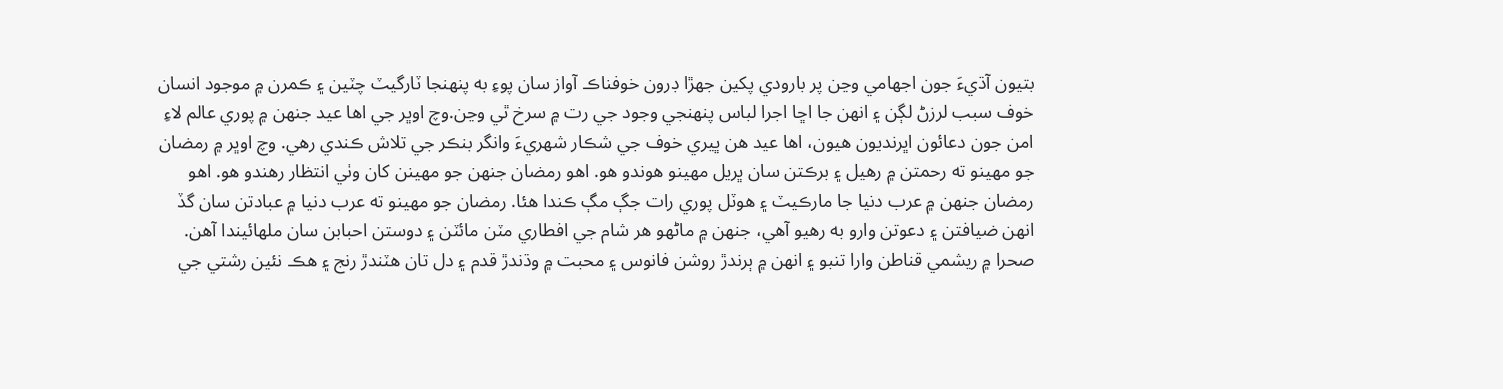بتيون آڌيءَ جون اجھامي وڃن پر بارودي پکين جھڙا ڊرون خوفناڪ آواز سان پوءِ به پنھنجا ٽارگيٽ چٽين ۽ ڪمرن ۾ موجود انسان خوف سبب لرزڻ لڳن ۽ انھن جا اڇا اجرا لباس پنھنجي وجود جي رت ۾ سرخ ٿي وڃن.وچ اوڀر جي اھا عيد جنھن ۾ پوري عالم لاءِ امن جون دعائون اڀرنديون ھيون، اھا عيد ھن ڀيري خوف جي شڪار شھريءَ وانگر بنڪر جي تلاش ڪندي رھي. وچ اوڀر ۾ رمضان جو مھينو ته رحمتن ۾ رھيل ۽ برڪتن سان ڀريل مھينو ھوندو ھو. اھو رمضان جنھن جو مھينن کان وٺي انتظار رھندو ھو. اھو رمضان جنھن ۾ عرب دنيا جا مارڪيٽ ۽ ھوٽل پوري رات جڳ مڳ ڪندا ھئا. رمضان جو مھينو ته عرب دنيا ۾ عبادتن سان گڏ انھن ضيافتن ۽ دعوتن وارو به رھيو آھي، جنھن ۾ ماڻھو ھر شام جي افطاري مٽن مائٽن ۽ دوستن احبابن سان ملھائيندا آھن. صحرا ۾ ريشمي قناطن وارا تنبو ۽ انھن ۾ ٻرندڙ روشن فانوس ۽ محبت ۾ وڌندڙ قدم ۽ دل تان ھٽندڙ رنج ۽ ھڪ نئين رشتي جي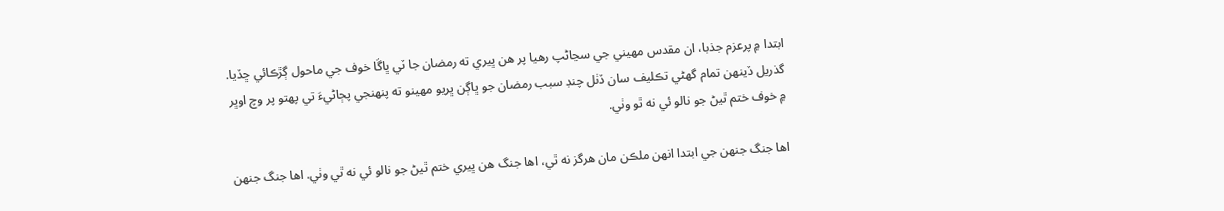ابتدا ۾ پرعزم جذبا، ان مقدس مھيني جي سڃاڻپ رھيا پر ھن ڀيري ته رمضان جا ٽي ڀاڱا خوف جي ماحول ڳڙڪائي ڇڏيا. گذريل ڏينھن تمام گھڻي تڪليف سان ڏٺل چنڊ سبب رمضان جو ڀاڳن ڀريو مھينو ته پنھنجي پڄاڻيءَ تي پھتو پر وچ اوڀر ۾ خوف ختم ٿيڻ جو نالو ئي نه ٿو وٺي.

اھا جنگ جنھن جي ابتدا انھن ملڪن مان ھرگز نه ٿي، اھا جنگ ھن ڀيري ختم ٿيڻ جو نالو ئي نه ٿي وٺي. اھا جنگ جنھن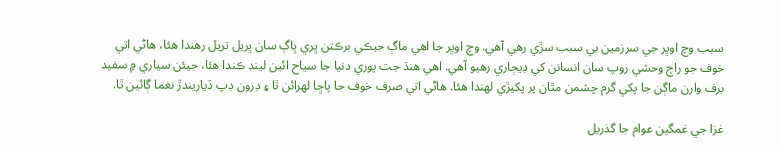سبب وچ اوڀر جي سرزمين بي سبب سڙي رھي آھي. وچ اوڀر جا اھي ماڳ جيڪي برڪتن ڀري ڀاڳ سان ڀريل تريل رھندا ھئا، ھاڻي اتي خوف جو راڄ وحشي روپ سان انسانن کي ڊيڄاري رھيو آھي. اھي ھنڌ جت پوري دنيا جا سياح ائين لينڊ ڪندا ھئا، جيئن سياري ۾ سفيد برف وارن ماڳن جا پکي گرم چشمن مٿان پر پکيڙي لھندا ھئا. ھاڻي اتي صرف خوف جا پاڇا لھرائن ٿا ۽ ڊرون ڊپ ڏياريندڙ نغما ڳائين ٿا.

غزا جي غمگين عوام جا گذريل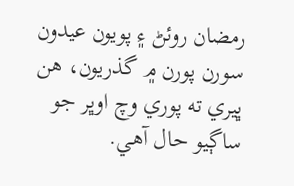رمضان روئڻ ۽ پويون عيدون سورن پورن ۾ گذريون، ھن ڀيري ته پوري وچ اوڀر جو ساڳيو حال آھي.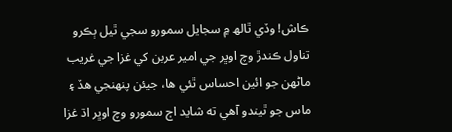ڪاش! وڏي ٿالھ ۾ سجايل سمورو سجي ٿيل ٻڪرو تناول ڪندڙ وچ اوڀر جي امير عربن کي غزا جي غريب ماڻھن جو ائين احساس ٿئي ھا، جيئن پنھنجي ھڏ ۽ ماس جو ٿيندو آھي ته شايد اڄ سمورو وچ اوڀر اڌ غزا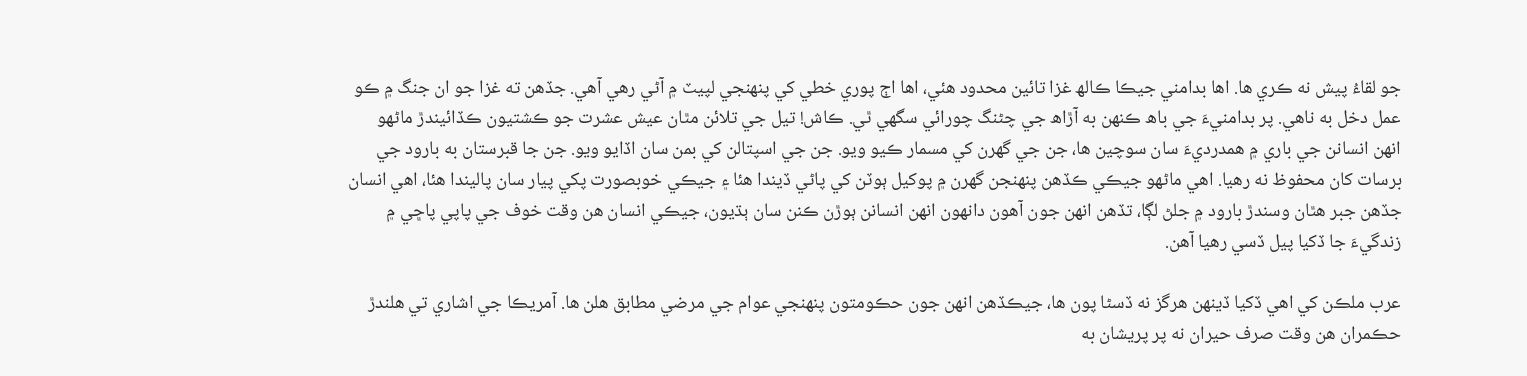جو لقاءُ پيش نه ڪري ھا. اھا بدامني جيڪا ڪالھ غزا تائين محدود ھئي، اھا اڄ پوري خطي کي پنھنجي لپيٽ ۾ آڻي رھي آھي. جڏھن ته غزا جو ان جنگ ۾ ڪو عمل دخل به ناھي. پر بدامنيءَ جي باھ ڪنھن به آڙاھ جي چڻنگ چورائي سگھي ٿي. ڪاش! تيل جي تلائن مٿان عيش عشرت جو ڪشتيون ڪڏائيندڙ ماڻھو انھن انسانن جي باري ۾ ھمدرديءَ سان سوچين ھا، جن جي گھرن کي مسمار ڪيو ويو. جن جي اسپتالن کي بمن سان اڏايو ويو. جن جا قبرستان به بارود جي برسات کان محفوظ نه رھيا. اھي ماڻھو جيڪي ڪڏھن پنھنجن گھرن ۾ پوکيل ٻوٽن کي پاڻي ڏيندا ھئا ۽ جيڪي خوبصورت پکي پيار سان پاليندا ھئا، اھي انسان جڏھن جبر ھٿان وسندڙ بارود ۾ جلڻ لڳا، تڏھن انھن جون آھون دانھون انھن انسانن ٻوڙن ڪنن سان ٻڌيون، جيڪي انسان ھن وقت خوف جي پاپي پاڇي ۾ زندگيءَ جا ڏکيا پيل ڏسي رھيا آھن.

عرب ملڪن کي اھي ڏکيا ڏينھن ھرگز نه ڏسڻا پون ھا، جيڪڏھن انھن جون حڪومتون پنھنجي عوام جي مرضي مطابق ھلن ھا. آمريڪا جي اشاري تي ھلندڙ حڪمران ھن وقت صرف حيران نه پر پريشان به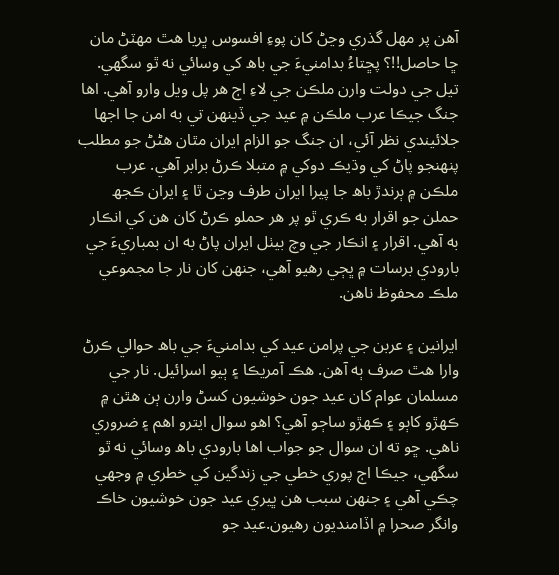آھن پر مھل گذري وڃڻ کان پوءِ افسوس ڀريا ھٿ مھٽڻ مان ڇا حاصل!!؟ پڇتاءُ بدامنيءَ جي باھ کي وسائي نه ٿو سگھي. تيل جي دولت وارن ملڪن جي لاءِ اڄ ھر پل ويل وارو آھي. اھا جنگ جيڪا عرب ملڪن ۾ عيد جي ڏينھن تي به امن جا اجھا جلائيندي نظر آئي، ان جنگ جو الزام ايران مٿان ھڻڻ جو مطلب پنھنجو پاڻ کي وڌيڪ دوکي ۾ متبلا ڪرڻ برابر آھي. عرب ملڪن ۾ ٻرندڙ باھ جا پيرا ايران طرف وڃن ٿا ۽ ايران ڪجھ حملن جو اقرار به ڪري ٿو پر ھر حملو ڪرڻ کان ھن کي انڪار به آھي. اقرار ۽ انڪار جي وچ بيٺل ايران پاڻ به ان بمباريءَ جي بارودي برسات ۾ ڀڄي رھيو آھي، جنھن کان نار جا مجموعي ملڪ محفوظ ناھن.

ايرانين ۽ عربن جي پرامن عيد کي بدامنيءَ جي باھ حوالي ڪرڻ وارا ھٿ صرف ٻه آھن. ھڪ آمريڪا ۽ ٻيو اسرائيل. نار جي مسلمان عوام کان عيد جون خوشيون کسڻ وارن ٻن ھٿن ۾ ڪھڙو کاٻو ۽ ڪھڙو ساڄو آھي؟ اھو سوال ايترو اھم ۽ ضروري ناھي. ڇو ته ان سوال جو جواب اھا بارودي باھ وسائي نه ٿو سگھي، جيڪا اڄ پوري خطي جي زندگين کي خطري ۾ وجھي چڪي آھي ۽ جنھن سبب ھن ڀيري عيد جون خوشيون خاڪ وانگر صحرا ۾ اڏامنديون رھيون.عيد جو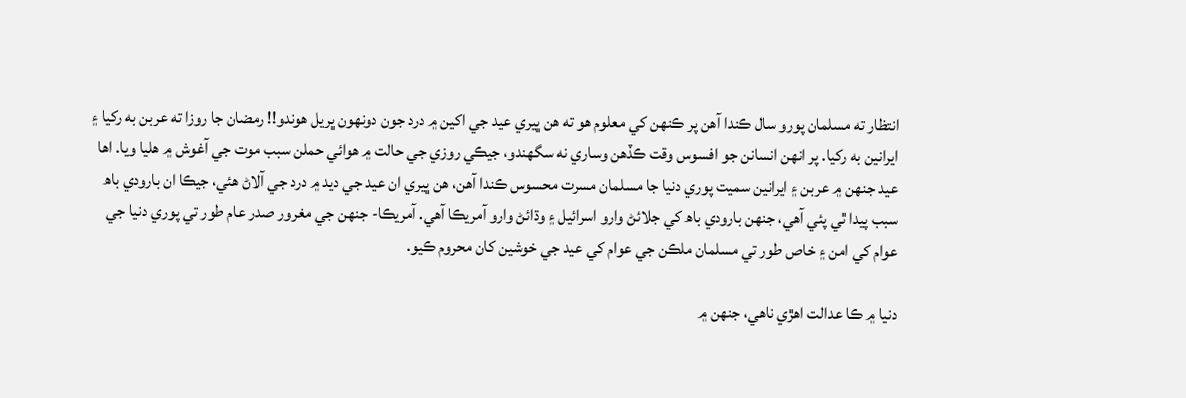انتظار ته مسلمان پورو سال ڪندا آھن پر ڪنھن کي معلوم ھو ته ھن ڀيري عيد جي اکين ۾ درد جون دونھون ڀريل ھوندو!! رمضان جا روزا ته عربن به رکيا ۽ ايرانين به رکيا. پر انھن انسانن جو افسوس وقت ڪڏھن وساري نه سگھندو، جيڪي روزي جي حالت ۾ ھوائي حملن سبب موت جي آغوش ۾ ھليا ويا. اھا عيد جنھن ۾ عربن ۽ ايرانين سميت پوري دنيا جا مسلمان مسرت محسوس ڪندا آھن، ھن ڀيري ان عيد جي ديد ۾ درد جي آلاڻ ھئي، جيڪا ان بارودي باھ سبب پيدا ٿي پئي آھي، جنھن بارودي باھ کي جلائڻ وارو اسرائيل ۽ وڌائڻ وارو آمريڪا آھي. آمريڪا- جنھن جي مغرور صدر عام طور تي پوري دنيا جي عوام کي امن ۽ خاص طور تي مسلمان ملڪن جي عوام کي عيد جي خوشين کان محروم ڪيو.

دنيا ۾ ڪا عدالت اھڙي ناھي، جنھن ۾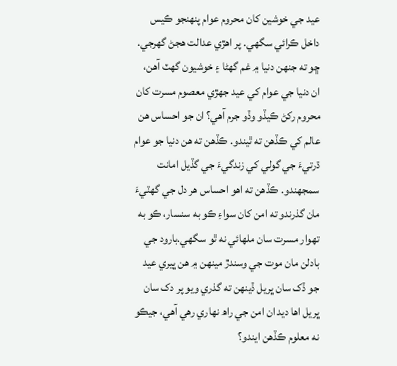عيد جي خوشين کان محروم عوام پنھنجو ڪيس داخل ڪرائي سگھي. پر اھڙي عدالت ھجڻ گھرجي. ڇو ته جنھن دنيا ۾ غم گھڻا ۽ خوشيون گھٽ آھن، ان دنيا جي عوام کي عيد جھڙي معصوم مسرت کان محروم رکڻ ڪيڏو وڏو جرم آھي؟ ان جو احساس ھن عالم کي ڪڏھن ته ٿيندو. ڪڏھن ته ھن دنيا جو عوام ڌرتيءَ جي گولي کي زندگيءَ جي گڏيل امانت سمجھندو. ڪڏھن ته اھو احساس ھر دل جي گھٽيءَ مان گذرندو ته امن کان سواءِ ڪو به سنسار، ڪو به تھوار مسرت سان ملھائي نه ٿو سگھي.بارود جي بادلن مان موت جي وسندڙ مينھن ۾ ھن ڀيري عيد جو ڏک سان ڀريل ڏينھن ته گذري ويو پر دک سان ڀريل اھا ديد ان امن جي راھ نھاري رھي آھي، جيڪو نه معلوم ڪڏھن ايندو؟